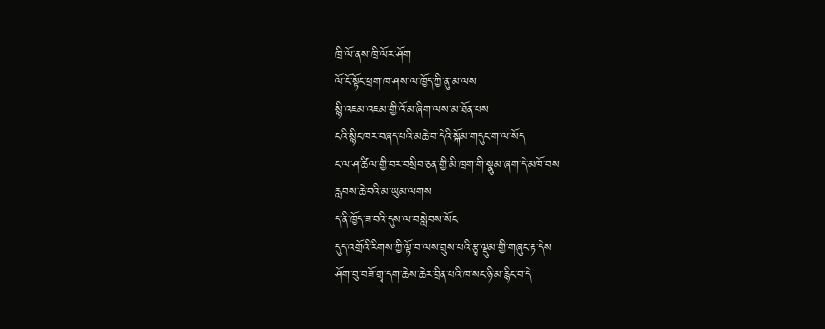ཁྲི་ལོ་ནས་ཁྲི་ལོར་ཤོག
ལོ་ངོ་སྟོང་ཕྲག་ཁ་ཤས་ལ་ཁྱོད་ཀྱི་ནུ་མ་ལས
སྙི་འཇམ་འཇམ་གྱི་འོ་མ་ཞིག་ལས་མ་ཐོན་པས
ངའི་སྙིང་ཁར་བཞད་པའི་མཆེ་བ་དེའི་སྐོམ་གདུང་ག་ལ་སོད
ང་ལ་ཤ་ཚིལ་གྱི་བར་བསྲིབ་ཅན་གྱི་མི་ཁྲག་གི་སྣུམ་ཞག་དེ་མཁོ་བས
རླབས་ཆེ་བའི་མ་ཡུམ་ལགས
ད་ནི་ཁྱོད་ཟ་བའི་དུས་ལ་བསླེབས་སོང
དུད་འགྲོའི་རིགས་ཀྱི་ལྟོ་བ་ལས་བྲུས་པའི་རྩྭ་ལྡུམ་གྱི་གཞུང་རྟ་དེས
ཤོག་བུ་བཟོ་གྲྭ་དག་ཆེས་ཆེར་བྲིན་པའི་ཁ་སང་ཉི་མ་རྙིང་བ་དེ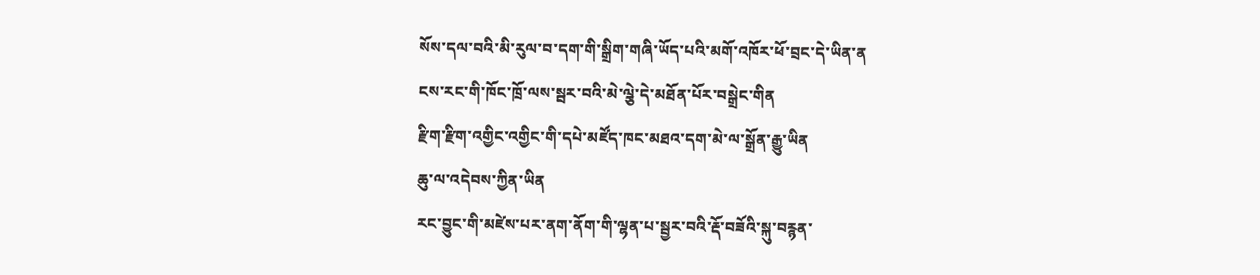སོས་དལ་བའི་མི་རུལ་བ་དག་གི་སྒྲིག་གཞི་ཡོད་པའི་མགོ་འཁོར་ཕོ་བྲང་དེ་ཡིན་ན
ངས་རང་གི་ཁོང་ཁྲོ་ལས་སྦར་བའི་མེ་ལྕེ་དེ་མཐོན་པོར་བསྒྲེང་གིན
རྫིག་རྫིག་འགྱིང་འགྱིང་གི་དཔེ་མཛོད་ཁང་མཐའ་དག་མེ་ལ་སྒྲོན་རྒྱུ་ཡིན
ཆུ་ལ་འདེབས་ཀྱིན་ཡིན
རང་བྱུང་གི་མཛེས་པར་ནག་ནོག་གི་ལྷན་པ་སྦྱར་བའི་རྡོ་བཟོའི་སྐུ་བརྙན་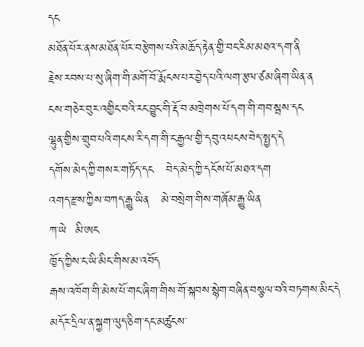དང
མཐོན་པོར་ནས་མཐོན་པོར་བརྩེགས་པའི་མཆོད་རྟེན་གྱི་བང་རིམ་མཐའ་དག་ནི
རྗེས་རབས་པ་སུ་ཞིག་གི་མགོ་བོ་རྨོངས་པར་བྱེད་པའི་ལག་རྩལ་ཙམ་ཞིག་ཡིན་ན
ངས་གཅེར་བུར་འགྱིང་བའི་རང་བྱུང་གི་རྡོ་བ་མཁྲེགས་པོ་དག་གི་གབ་སྦས་དང
ལྷུན་གྱིས་གྲུབ་པའི་གངས་རི་དག་གི་ང་རྒྱལ་གྱི་དབུ་འཕངས་བེད་སྤྱད་དེ
དགོས་མེད་ཀྱི་གསར་གཏོད་དང   བེད་མེད་ཀྱི་དངོས་པོ་མཐའ་དག
འགད་རྫས་ཀྱིས་བཀད་རྒྱུ་ཡིན   མེ་བསྲེག་གིས་གཞོམ་རྒྱུ་ཡིན
ཀ་ཡེ  མི་ཨང
ཁྱོད་ཀྱིས་ང་ཡི་མིང་གིས་མ་འབོད
རྒས་འཁོག་གི་མེས་པོ་གང་ཞིག་གིས་གོ་སྐབས་སྙེག་བཞིན་བསྩལ་བའི་བཏགས་མིང་དེ
མདོར་དྲིལ་ན་སྐྱག་ལུད་ཅིག་དང་མཚུངས་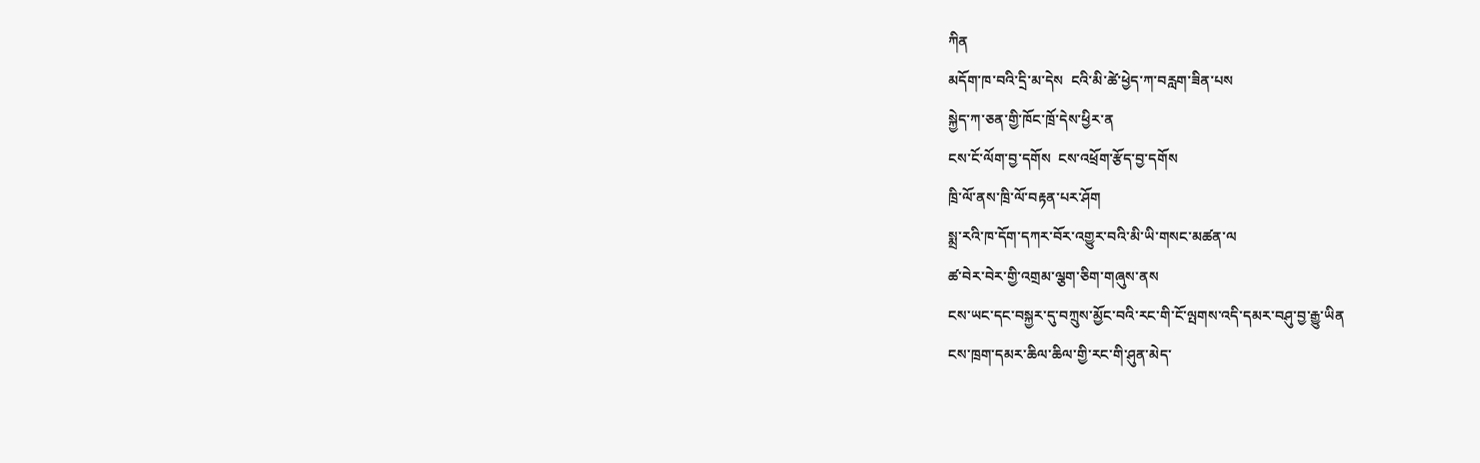ཀིན
མདོག་ཁ་བའི་དྲི་མ་དེས  ངའི་མི་ཚེ་ཕྱེད་ཀ་བརླག་ཟིན་པས
སྐྱེད་ཀ་ཅན་གྱི་ཁོང་ཁྲོ་དེས་ཕྱིར་ན
ངས་ངོ་ལོག་བྱ་དགོས  ངས་འཕྲོག་རྩོད་བྱ་དགོས
ཁྲི་ལོ་ནས་ཁྲི་ལོ་བརྟན་པར་ཤོག
སྨྲ་རའི་ཁ་དོག་དཀར་བོར་འགྱུར་བའི་མི་ཡི་གསང་མཚན་ལ
ཚ་བེར་བེར་གྱི་འགྲམ་ལྕག་ཅིག་གཞུས་ནས
ངས་ཡང་དང་བསྐྱར་དུ་བཀྲུས་མྱོང་བའི་རང་གི་ངོ་ལྤགས་འདི་དམར་བཤུ་བྱ་རྒྱུ་ཡིན
ངས་ཁྲག་དམར་ཆིལ་ཆིལ་གྱི་རང་གི་ཤུན་མེད་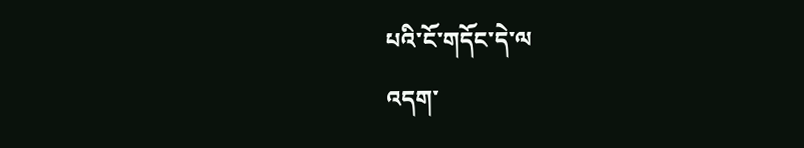པའི་ངོ་གདོང་དེ་ལ
འདག་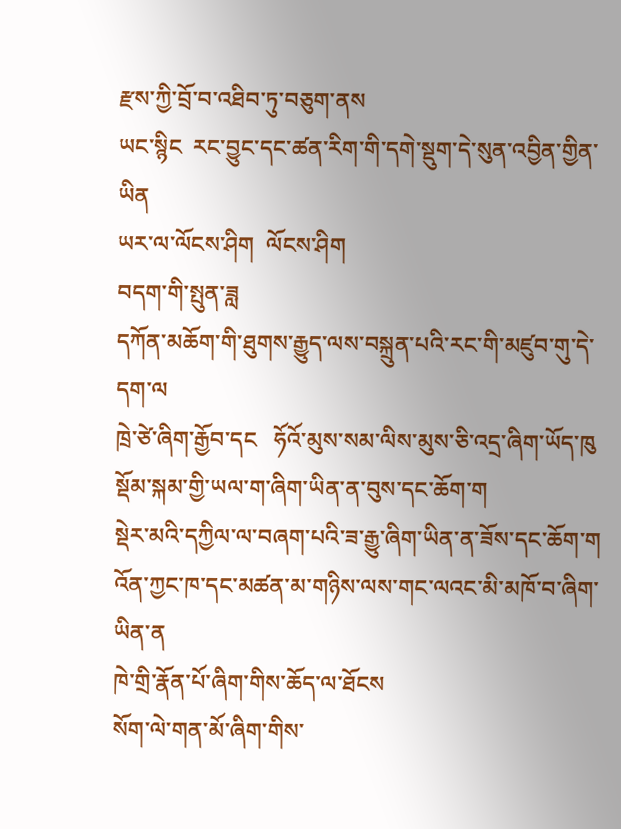རྫས་ཀྱི་བྲོ་བ་འཐིབ་ཏུ་བཅུག་ནས
ཡང་སྙིང  རང་བྱུང་དང་ཚན་རིག་གི་དགེ་སྡུག་དེ་སུན་འབྱིན་གྱིན་ཡིན
ཡར་ལ་ལོངས་ཤིག  ལོངས་ཤིག
བདག་གི་སྤུན་ཟླ
དཀོན་མཆོག་གི་ཐུགས་རྒྱུད་ལས་བསྐྲུན་པའི་རང་གི་མཛུབ་གུ་དེ་དག་ལ
ཁྲེ་ཙེ་ཞིག་རྒྱོབ་དང   ཧོའོ་མུས་སམ་ལིས་མུས་ཅི་འདྲ་ཞིག་ཡོད་ཁུ
སྡོམ་སྐམ་གྱི་ཡལ་ག་ཞིག་ཡིན་ན་བུས་དང་ཆོག་ག
སྡེར་མའི་དཀྱིལ་ལ་བཞག་པའི་ཟ་རྒྱུ་ཞིག་ཡིན་ན་ཟོས་དང་ཆོག་ག
འོན་ཀྱང་ཁ་དང་མཚན་མ་གཉིས་ལས་གང་ལའང་མི་མཁོ་བ་ཞིག་ཡིན་ན
ཁེ་གྲི་རྣོན་པོ་ཞིག་གིས་ཆོད་ལ་ཐོངས
སོག་ལེ་གན་མོ་ཞིག་གིས་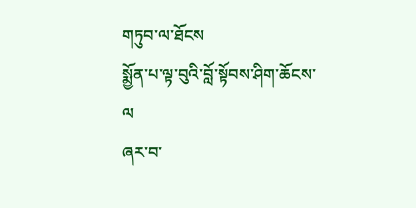གཏུབ་ལ་ཐོངས
སྨྱོན་པ་ལྟ་བུའི་བློ་སྟོབས་ཤིག་ཆོངས་ལ
ཞར་བ་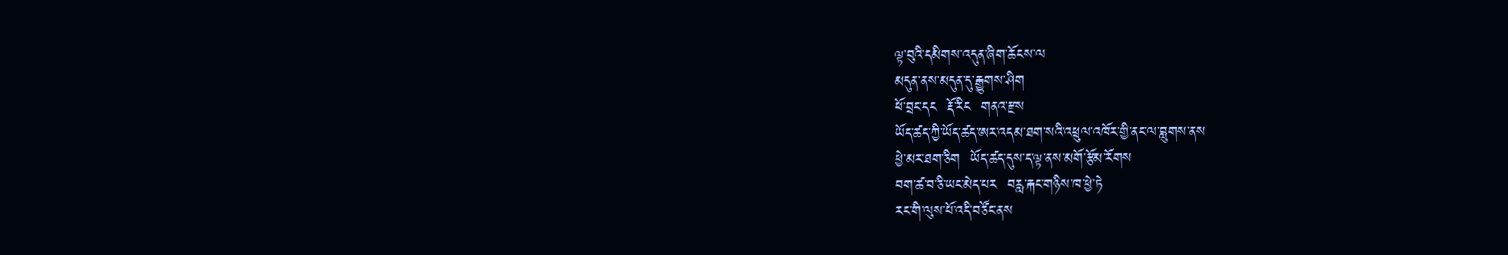ལྟ་བུའི་དམིགས་འདུན་ཞིག་ཆོངས་ལ
མདུན་ནས་མདུན་དུ་རྒྱུགས་ཤིག
ཕོ་བྲང་དང  རྡོ་རིང  གནའ་རྫས
ཡོད་ཚད་ཀྱི་ཡོད་ཚད་ཨར་འདམ་ཐག་སའི་འཕྲུལ་འཁོར་གྱི་ནང་ལ་བླུགས་ནས
ཕྱེ་མར་ཐག་ཅིག  ཡོད་ཚད་དུས་ད་ལྟ་ནས་མགོ་རྩོམ་རོགས
བག་ཚ་བ་ཅི་ཡང་མེད་པར  བརླ་རྐང་གཉིས་ཁ་ཕྱེ་ཏེ
རང་གི་ལུས་པོ་འདི་བཙོང་ནས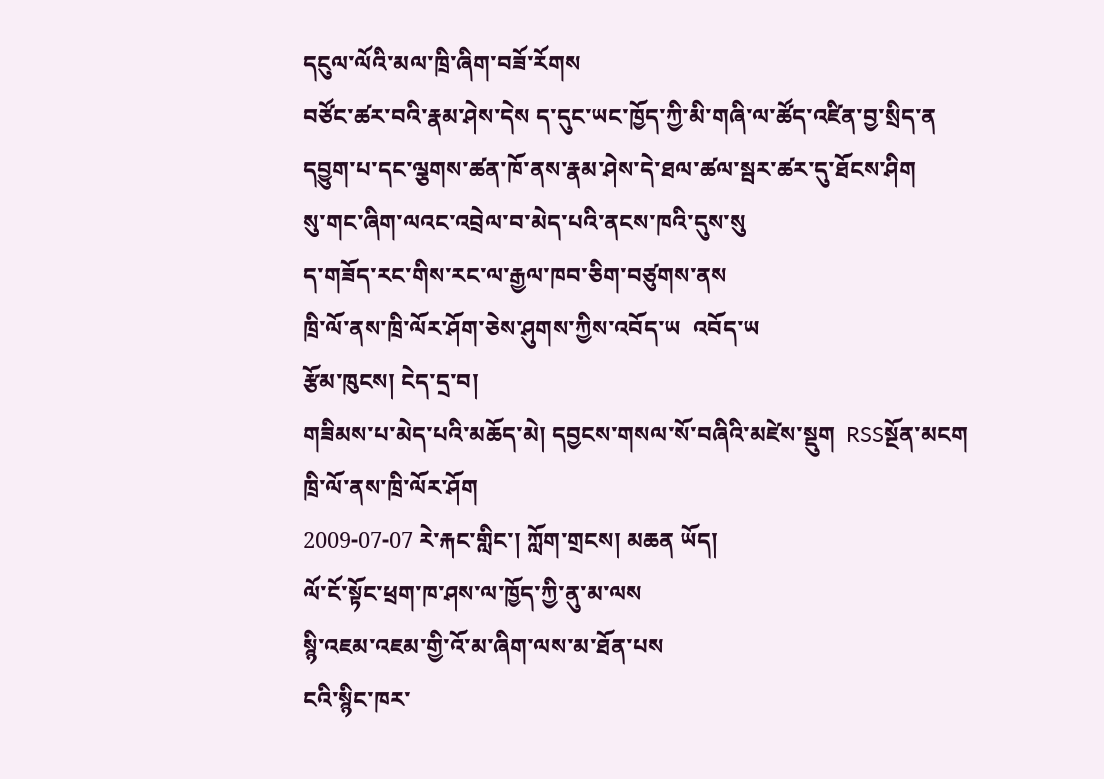དངུལ་ལོའི་མལ་ཁྲི་ཞིག་བཟོ་རོགས
བཙོང་ཚར་བའི་རྣམ་ཤེས་དེས ད་དུང་ཡང་ཁྱོད་ཀྱི་མི་གཞི་ལ་ཚོད་འཛིན་བྱ་སྲིད་ན
དབྱུག་པ་དང་ལྕགས་ཚན་ཁོ་ནས་རྣམ་ཤེས་དེ་ཐལ་ཚལ་སྦར་ཚར་དུ་ཐོངས་ཤིག
སུ་གང་ཞིག་ལའང་འབྲེལ་བ་མེད་པའི་ནངས་ཁའི་དུས་སུ
ད་གཟོད་རང་གིས་རང་ལ་རྒྱལ་ཁབ་ཅིག་བཙུགས་ནས
ཁྲི་ལོ་ནས་ཁྲི་ལོར་ཤོག་ཅེས་ཤུགས་ཀྱིས་འབོད་ཡ  འབོད་ཡ
རྩོམ་ཁུངས། ངེད་དྲ་བ།
གཟིམས་པ་མེད་པའི་མཆོད་མེ། དབྱངས་གསལ་སོ་བཞིའི་མཛེས་སྡུག  RSSསྔོན་མངག
ཁྲི་ལོ་ནས་ཁྲི་ལོར་ཤོག
2009-07-07 རེ་རྐང་གླིང་། ཀློག་གྲངས། མཆན ཡོད།
ལོ་ངོ་སྟོང་ཕྲག་ཁ་ཤས་ལ་ཁྱོད་ཀྱི་ནུ་མ་ལས
སྙི་འཇམ་འཇམ་གྱི་འོ་མ་ཞིག་ལས་མ་ཐོན་པས
ངའི་སྙིང་ཁར་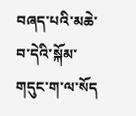བཞད་པའི་མཆེ་བ་དེའི་སྐོམ་གདུང་ག་ལ་སོད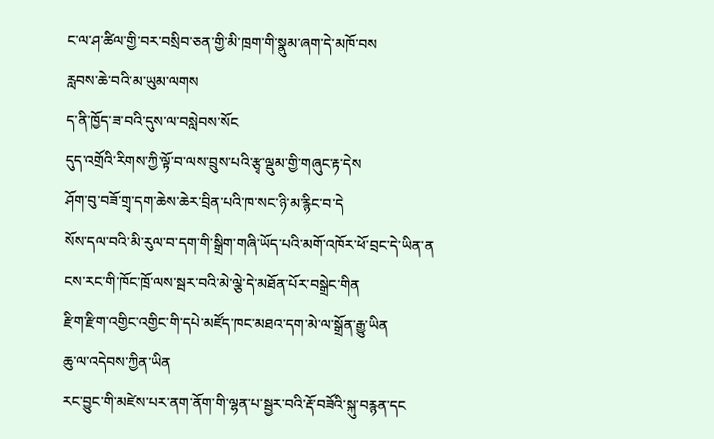ང་ལ་ཤ་ཚིལ་གྱི་བར་བསྲིབ་ཅན་གྱི་མི་ཁྲག་གི་སྣུམ་ཞག་དེ་མཁོ་བས
རླབས་ཆེ་བའི་མ་ཡུམ་ལགས
ད་ནི་ཁྱོད་ཟ་བའི་དུས་ལ་བསླེབས་སོང
དུད་འགྲོའི་རིགས་ཀྱི་ལྟོ་བ་ལས་བྲུས་པའི་རྩྭ་ལྡུམ་གྱི་གཞུང་རྟ་དེས
ཤོག་བུ་བཟོ་གྲྭ་དག་ཆེས་ཆེར་བྲིན་པའི་ཁ་སང་ཉི་མ་རྙིང་བ་དེ
སོས་དལ་བའི་མི་རུལ་བ་དག་གི་སྒྲིག་གཞི་ཡོད་པའི་མགོ་འཁོར་ཕོ་བྲང་དེ་ཡིན་ན
ངས་རང་གི་ཁོང་ཁྲོ་ལས་སྦར་བའི་མེ་ལྕེ་དེ་མཐོན་པོར་བསྒྲེང་གིན
རྫིག་རྫིག་འགྱིང་འགྱིང་གི་དཔེ་མཛོད་ཁང་མཐའ་དག་མེ་ལ་སྒྲོན་རྒྱུ་ཡིན
ཆུ་ལ་འདེབས་ཀྱིན་ཡིན
རང་བྱུང་གི་མཛེས་པར་ནག་ནོག་གི་ལྷན་པ་སྦྱར་བའི་རྡོ་བཟོའི་སྐུ་བརྙན་དང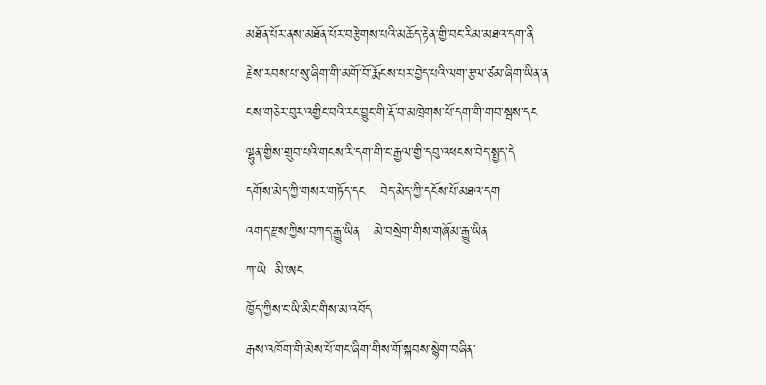མཐོན་པོར་ནས་མཐོན་པོར་བརྩེགས་པའི་མཆོད་རྟེན་གྱི་བང་རིམ་མཐའ་དག་ནི
རྗེས་རབས་པ་སུ་ཞིག་གི་མགོ་བོ་རྨོངས་པར་བྱེད་པའི་ལག་རྩལ་ཙམ་ཞིག་ཡིན་ན
ངས་གཅེར་བུར་འགྱིང་བའི་རང་བྱུང་གི་རྡོ་བ་མཁྲེགས་པོ་དག་གི་གབ་སྦས་དང
ལྷུན་གྱིས་གྲུབ་པའི་གངས་རི་དག་གི་ང་རྒྱལ་གྱི་དབུ་འཕངས་བེད་སྤྱད་དེ
དགོས་མེད་ཀྱི་གསར་གཏོད་དང   བེད་མེད་ཀྱི་དངོས་པོ་མཐའ་དག
འགད་རྫས་ཀྱིས་བཀད་རྒྱུ་ཡིན   མེ་བསྲེག་གིས་གཞོམ་རྒྱུ་ཡིན
ཀ་ཡེ  མི་ཨང
ཁྱོད་ཀྱིས་ང་ཡི་མིང་གིས་མ་འབོད
རྒས་འཁོག་གི་མེས་པོ་གང་ཞིག་གིས་གོ་སྐབས་སྙེག་བཞིན་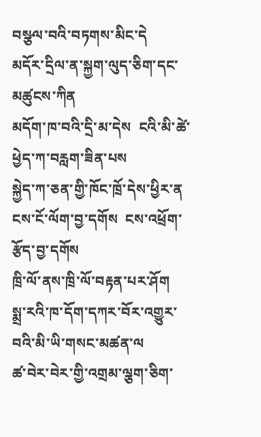བསྩལ་བའི་བཏགས་མིང་དེ
མདོར་དྲིལ་ན་སྐྱག་ལུད་ཅིག་དང་མཚུངས་ཀིན
མདོག་ཁ་བའི་དྲི་མ་དེས  ངའི་མི་ཚེ་ཕྱེད་ཀ་བརླག་ཟིན་པས
སྐྱེད་ཀ་ཅན་གྱི་ཁོང་ཁྲོ་དེས་ཕྱིར་ན
ངས་ངོ་ལོག་བྱ་དགོས  ངས་འཕྲོག་རྩོད་བྱ་དགོས
ཁྲི་ལོ་ནས་ཁྲི་ལོ་བརྟན་པར་ཤོག
སྨྲ་རའི་ཁ་དོག་དཀར་བོར་འགྱུར་བའི་མི་ཡི་གསང་མཚན་ལ
ཚ་བེར་བེར་གྱི་འགྲམ་ལྕག་ཅིག་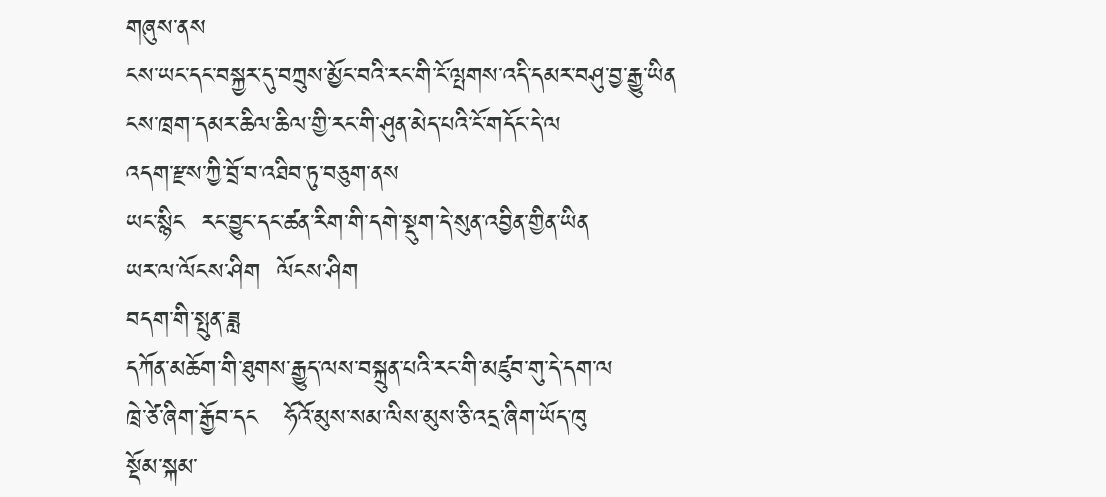གཞུས་ནས
ངས་ཡང་དང་བསྐྱར་དུ་བཀྲུས་མྱོང་བའི་རང་གི་ངོ་ལྤགས་འདི་དམར་བཤུ་བྱ་རྒྱུ་ཡིན
ངས་ཁྲག་དམར་ཆིལ་ཆིལ་གྱི་རང་གི་ཤུན་མེད་པའི་ངོ་གདོང་དེ་ལ
འདག་རྫས་ཀྱི་བྲོ་བ་འཐིབ་ཏུ་བཅུག་ནས
ཡང་སྙིང  རང་བྱུང་དང་ཚན་རིག་གི་དགེ་སྡུག་དེ་སུན་འབྱིན་གྱིན་ཡིན
ཡར་ལ་ལོངས་ཤིག  ལོངས་ཤིག
བདག་གི་སྤུན་ཟླ
དཀོན་མཆོག་གི་ཐུགས་རྒྱུད་ལས་བསྐྲུན་པའི་རང་གི་མཛུབ་གུ་དེ་དག་ལ
ཁྲེ་ཙེ་ཞིག་རྒྱོབ་དང   ཧོའོ་མུས་སམ་ལིས་མུས་ཅི་འདྲ་ཞིག་ཡོད་ཁུ
སྡོམ་སྐམ་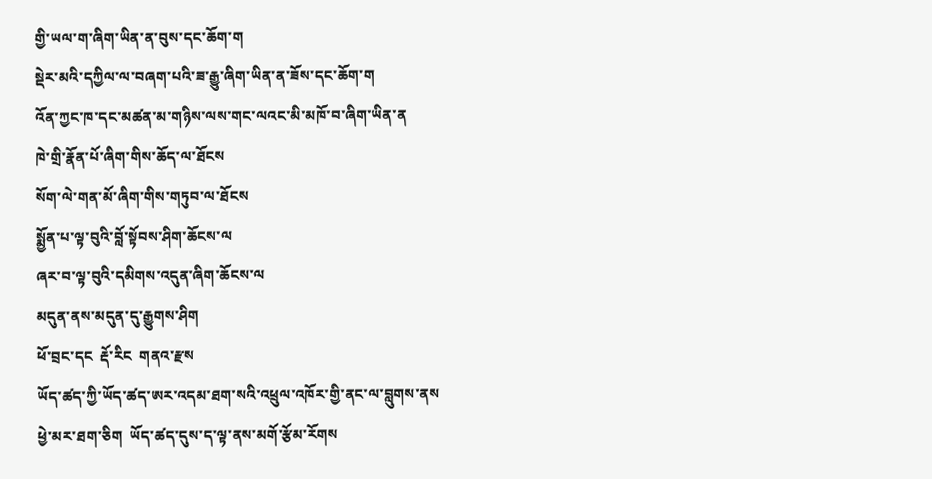གྱི་ཡལ་ག་ཞིག་ཡིན་ན་བུས་དང་ཆོག་ག
སྡེར་མའི་དཀྱིལ་ལ་བཞག་པའི་ཟ་རྒྱུ་ཞིག་ཡིན་ན་ཟོས་དང་ཆོག་ག
འོན་ཀྱང་ཁ་དང་མཚན་མ་གཉིས་ལས་གང་ལའང་མི་མཁོ་བ་ཞིག་ཡིན་ན
ཁེ་གྲི་རྣོན་པོ་ཞིག་གིས་ཆོད་ལ་ཐོངས
སོག་ལེ་གན་མོ་ཞིག་གིས་གཏུབ་ལ་ཐོངས
སྨྱོན་པ་ལྟ་བུའི་བློ་སྟོབས་ཤིག་ཆོངས་ལ
ཞར་བ་ལྟ་བུའི་དམིགས་འདུན་ཞིག་ཆོངས་ལ
མདུན་ནས་མདུན་དུ་རྒྱུགས་ཤིག
ཕོ་བྲང་དང  རྡོ་རིང  གནའ་རྫས
ཡོད་ཚད་ཀྱི་ཡོད་ཚད་ཨར་འདམ་ཐག་སའི་འཕྲུལ་འཁོར་གྱི་ནང་ལ་བླུགས་ནས
ཕྱེ་མར་ཐག་ཅིག  ཡོད་ཚད་དུས་ད་ལྟ་ནས་མགོ་རྩོམ་རོགས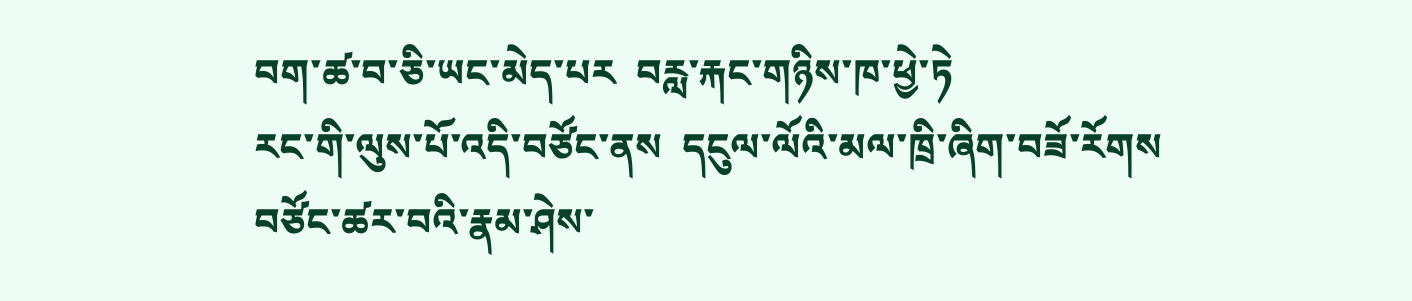བག་ཚ་བ་ཅི་ཡང་མེད་པར  བརླ་རྐང་གཉིས་ཁ་ཕྱེ་ཏེ
རང་གི་ལུས་པོ་འདི་བཙོང་ནས  དངུལ་ལོའི་མལ་ཁྲི་ཞིག་བཟོ་རོགས
བཙོང་ཚར་བའི་རྣམ་ཤེས་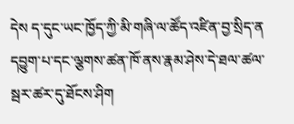དེས ད་དུང་ཡང་ཁྱོད་ཀྱི་མི་གཞི་ལ་ཚོད་འཛིན་བྱ་སྲིད་ན
དབྱུག་པ་དང་ལྕགས་ཚན་ཁོ་ནས་རྣམ་ཤེས་དེ་ཐལ་ཚལ་སྦར་ཚར་དུ་ཐོངས་ཤིག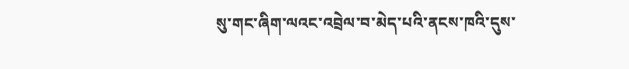སུ་གང་ཞིག་ལའང་འབྲེལ་བ་མེད་པའི་ནངས་ཁའི་དུས་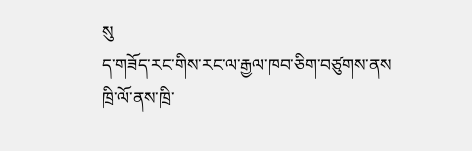སུ
ད་གཟོད་རང་གིས་རང་ལ་རྒྱལ་ཁབ་ཅིག་བཙུགས་ནས
ཁྲི་ལོ་ནས་ཁྲི་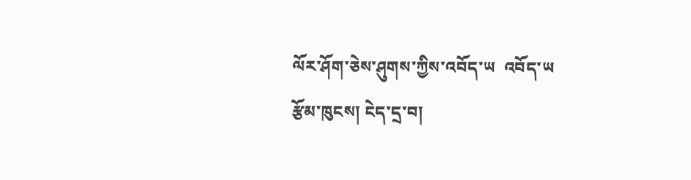ལོར་ཤོག་ཅེས་ཤུགས་ཀྱིས་འབོད་ཡ  འབོད་ཡ
རྩོམ་ཁུངས། ངེད་དྲ་བ།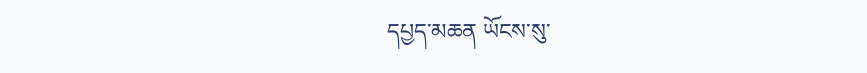དཔྱད་མཆན ཡོངས་སུ་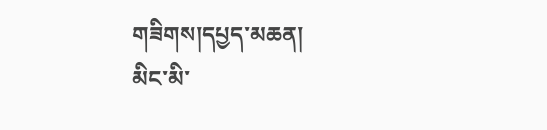གཟིགས།དཔྱད་མཆན།
མིང་མི་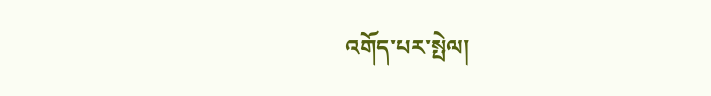འགོད་པར་སྤེལ།